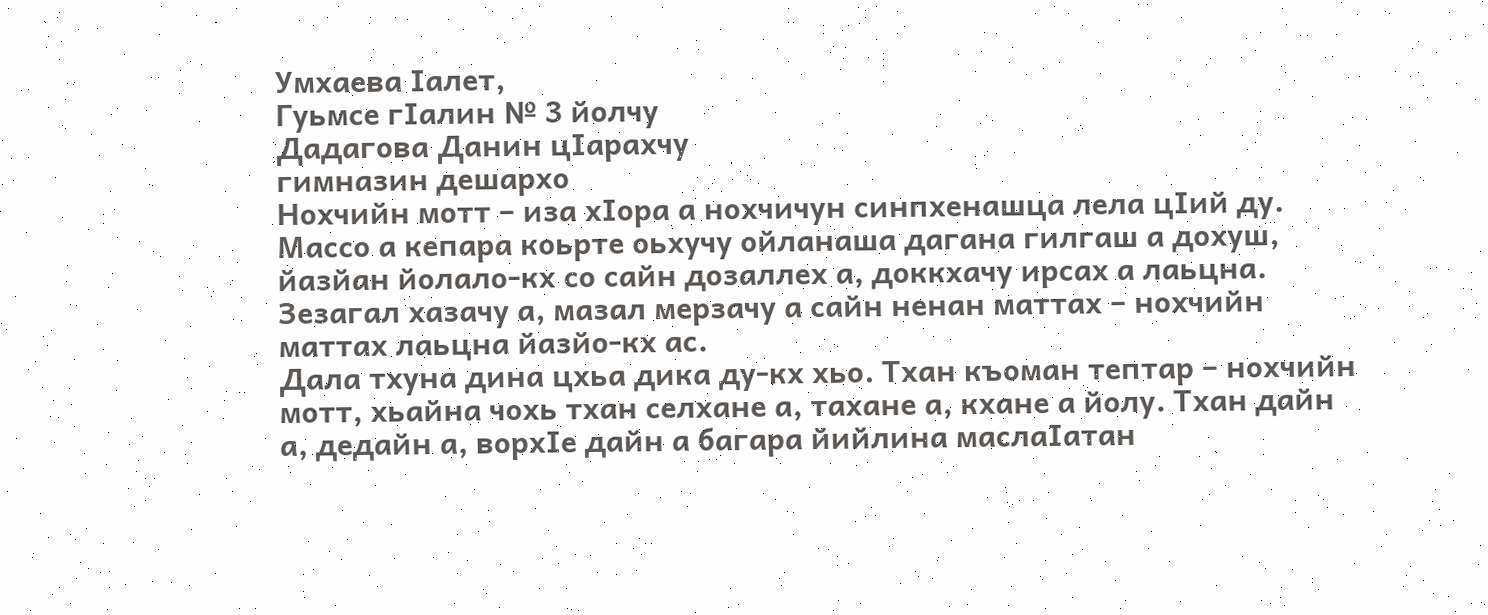Умхаева Iалет,
Гуьмсе гIалин № 3 йолчу
Дадагова Данин цIарахчу
гимназин дешархо
Нохчийн мотт – иза хIора а нохчичун синпхенашца лела цIий ду. Массо а кепара коьрте оьхучу ойланаша дагана гилгаш а дохуш, йазйан йолало-кх со сайн дозаллех а, доккхачу ирсах а лаьцна. Зезагал хазачу а, мазал мерзачу а сайн ненан маттах – нохчийн маттах лаьцна йазйо-кх ас.
Дала тхуна дина цхьа дика ду-кх хьо. Тхан къоман тептар – нохчийн мотт, хьайна чохь тхан селхане а, тахане а, кхане а йолу. Тхан дайн а, дедайн а, ворхIе дайн а багара йийлина маслаIатан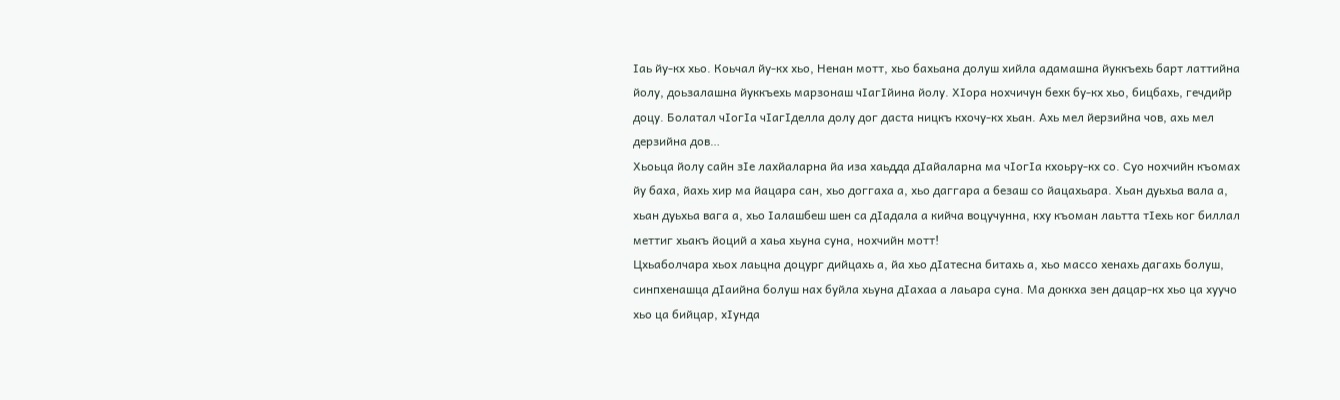Iаь йу-кх хьо. Коьчал йу-кх хьо, Ненан мотт, хьо бахьана долуш хийла адамашна йуккъехь барт латтийна йолу, доьзалашна йуккъехь марзонаш чIагIйина йолу. ХIора нохчичун бехк бу-кх хьо, бицбахь, гечдийр доцу. Болатал чIогIа чIагIделла долу дог даста ницкъ кхочу-кх хьан. Ахь мел йерзийна чов, ахь мел дерзийна дов…
Хьоьца йолу сайн зIе лахйаларна йа иза хаьдда дIайаларна ма чIогIа кхоьру-кх со. Суо нохчийн къомах йу баха, йахь хир ма йацара сан, хьо доггаха а, хьо даггара а безаш со йацахьара. Хьан дуьхьа вала а, хьан дуьхьа вага а, хьо Iалашбеш шен са дIадала а кийча воцучунна, кху къоман лаьтта тIехь ког биллал меттиг хьакъ йоций а хаьа хьуна суна, нохчийн мотт!
Цхьаболчара хьох лаьцна доцург дийцахь а, йа хьо дIатесна битахь а, хьо массо хенахь дагахь болуш, синпхенашца дIаийна болуш нах буйла хьуна дIахаа а лаьара суна. Ма доккха зен дацар-кх хьо ца хуучо хьо ца бийцар, хIунда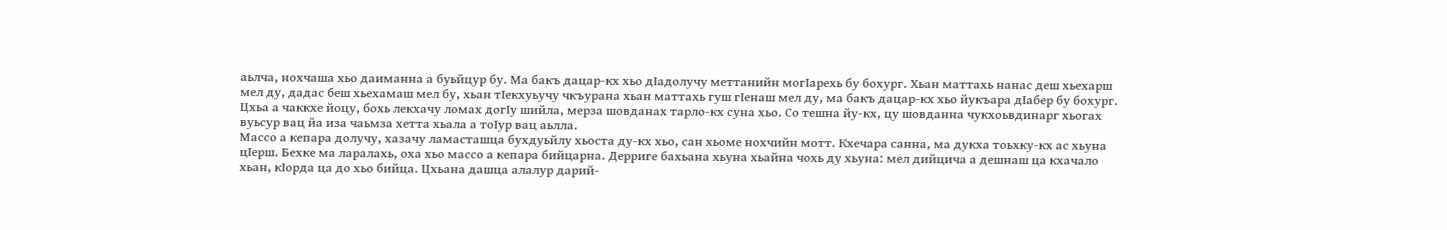аьлча, нохчаша хьо даиманна а буьйцур бу. Ма бакъ дацар-кх хьо дIадолучу меттанийн могIарехь бу бохург. Хьан маттахь нанас деш хьехарш мел ду, дадас беш хьехамаш мел бу, хьан тIекхуьучу чкъурана хьан маттахь гуш гIенаш мел ду, ма бакъ дацар-кх хьо йукъара дIабер бу бохург. Цхьа а чаккхе йоцу, бохь лекхачу ломах догIу шийла, мерза шовданах тарло-кх суна хьо. Со тешна йу-кх, цу шовданна чукхоьвдинарг хьогах вуьсур вац йа иза чаьмза хетта хьала а тоIур вац аьлла.
Массо а кепара долучу, хазачу ламасташца бухдуьйлу хьоста ду-кх хьо, сан хьоме нохчийн мотт. Кхечара санна, ма дукха тоьхку-кх ас хьуна цIерш. Бехке ма ларалахь, оха хьо массо а кепара бийцарна. Дерриге бахьана хьуна хьайна чохь ду хьуна: мел дийцича а дешнаш ца кхачало хьан, кIорда ца до хьо бийца. Цхьана дашца алалур дарий-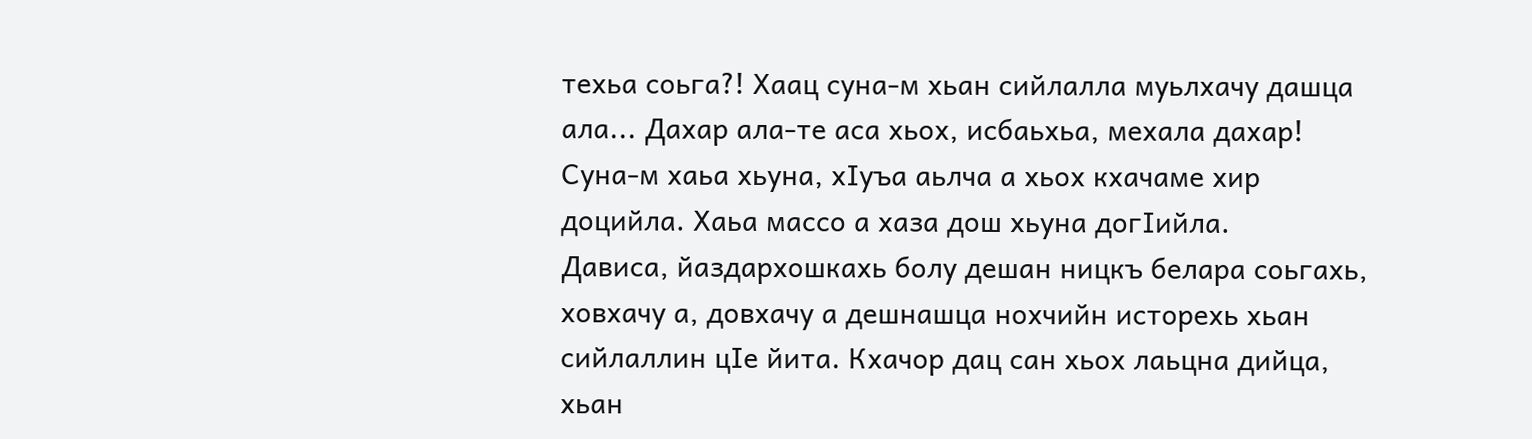техьа соьга?! Хаац суна-м хьан сийлалла муьлхачу дашца ала... Дахар ала-те аса хьох, исбаьхьа, мехала дахар! Суна-м хаьа хьуна, хIуъа аьлча а хьох кхачаме хир доцийла. Хаьа массо а хаза дош хьуна догIийла.
Дависа, йаздархошкахь болу дешан ницкъ белара соьгахь, ховхачу а, довхачу а дешнашца нохчийн исторехь хьан сийлаллин цIе йита. Кхачор дац сан хьох лаьцна дийца, хьан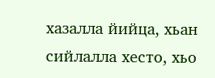хазалла йийца, хьан сийлалла хесто, хьо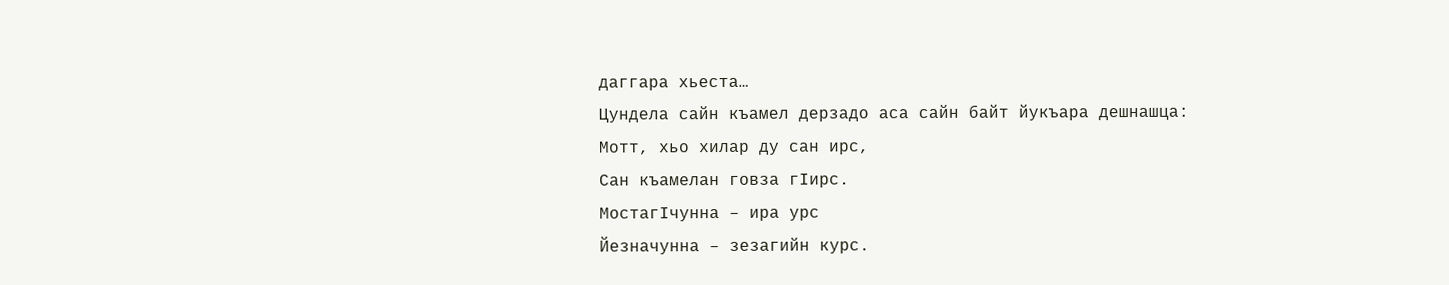даггара хьеста…
Цундела сайн къамел дерзадо аса сайн байт йукъара дешнашца:
Мотт, хьо хилар ду сан ирс,
Сан къамелан говза гIирс.
МостагIчунна – ира урс
Йезначунна – зезагийн курс.